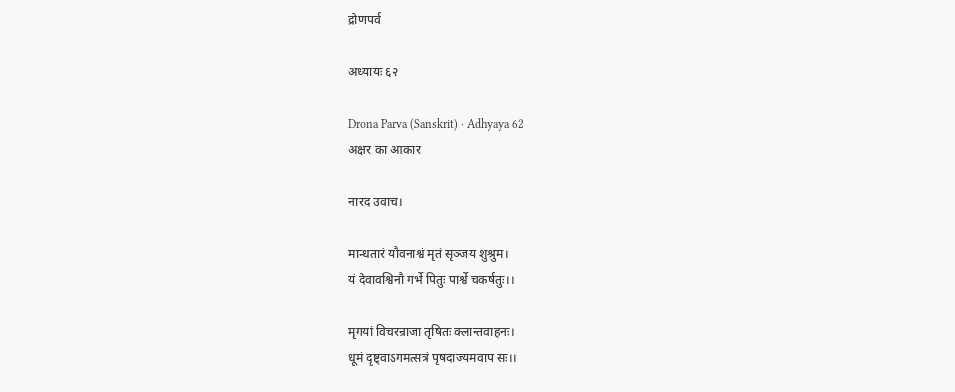द्रोणपर्व

अध्यायः ६२

Drona Parva (Sanskrit) · Adhyaya 62
अक्षर का आकार

नारद उवाच।

मान्धतारं यौवनाश्वं मृतं सृञ्जय शुश्रुम।
यं देवावश्विनौ गर्भे पितुः पार्श्वे चकर्षतुः।।

मृगयां विचरन्राजा तृषितः क्लान्तवाहनः।
धूमं दृष्ट्वाऽगमत्सत्रं पृषदाज्यमवाप सः।।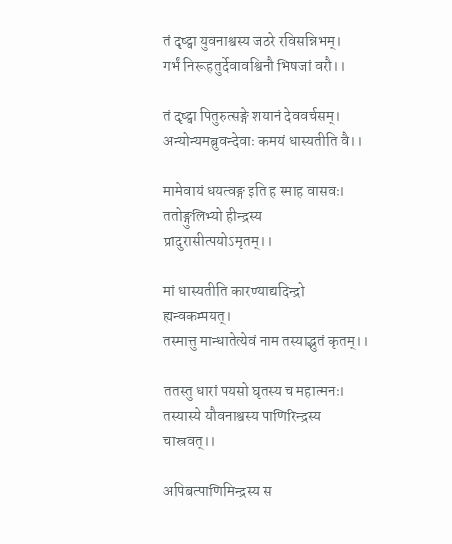तं दृष्ट्वा युवनाश्वस्य जठरे रविसन्निभम्।
गर्भं निरूहतुर्देवावश्विनौ भिषजां वरौ।।

तं दृष्ट्वा पितुरुत्सङ्गे शयानं देववर्चसम्।
अन्योन्यमब्रुवन्देवाः कमयं धास्यतीति वै।।

मामेवायं धयत्वङ्ग इति ह स्माह वासवः।
ततोङ्गुलिभ्यो हीन्द्रस्य प्रादुरासीत्पयोऽमृतम्।।

मां धास्यतीति कारण्याद्यदिन्द्रो ह्यन्वकम्पयत्।
तस्मात्तु मान्धातेत्येवं नाम तस्याद्भुतं कृतम्।।

ततस्तु धारां पयसो घृतस्य च महात्मनः।
तस्यास्ये यौवनाश्वस्य पाणिरिन्द्रस्य चास्रवत्।।

अपिबत्पाणिमिन्द्रस्य स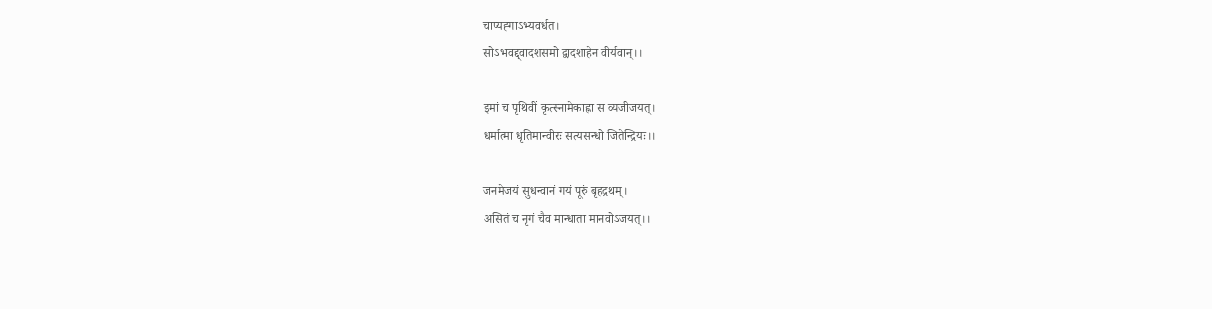चाप्यह्गाऽभ्यवर्धत।
सोऽभवद्द्वादशसमो द्वादशाहेन वीर्यवान्।।

इमां च पृथिवीं कृत्स्नामेकाह्ना स व्यजीजयत्।
धर्मात्मा धृतिमान्वीरः सत्यसन्धो जितेन्द्रियः।।

जनमेजयं सुधन्वानं गयं पूरुं बृहद्रथम्।
असितं च नृगं चैव मान्धाता मानवोऽजयत्।।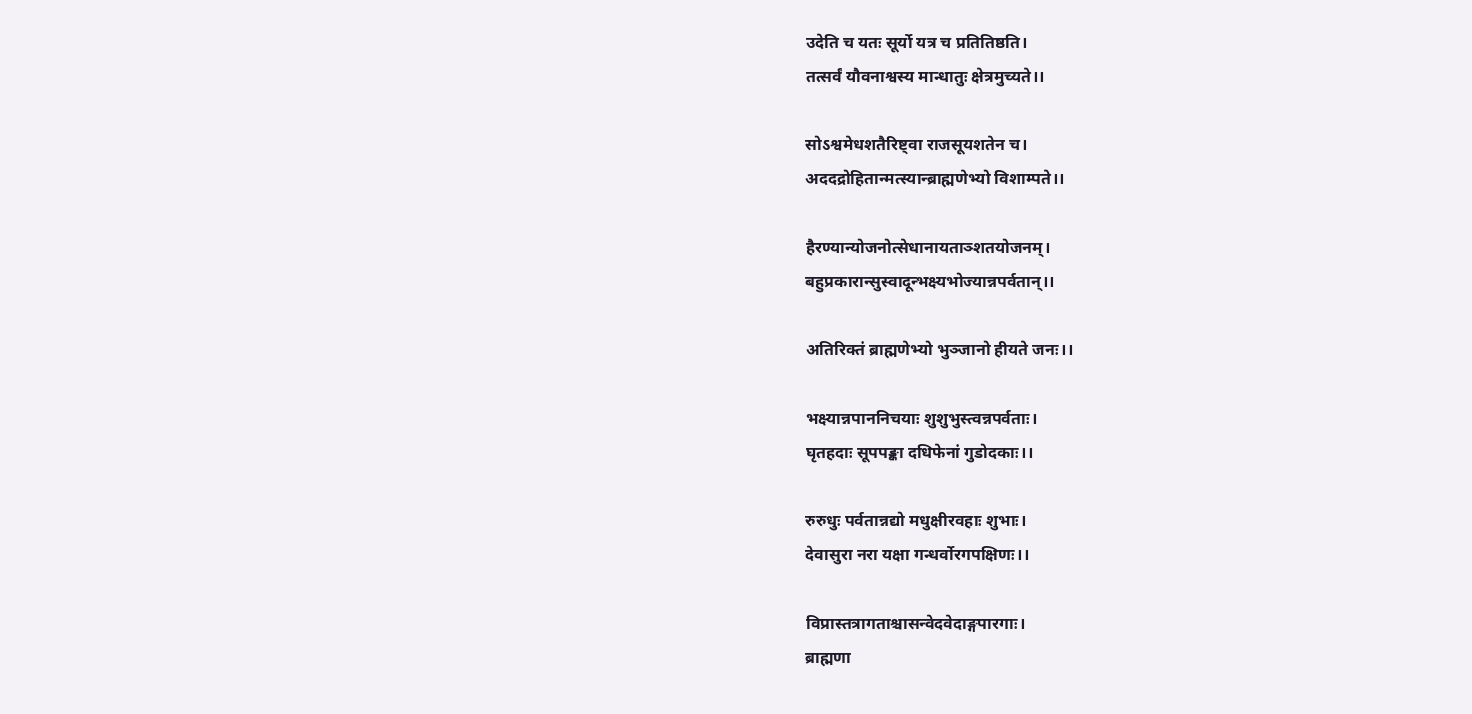उदेति च यतः सूर्यो यत्र च प्रतितिष्ठति।
तत्सर्वं यौवनाश्वस्य मान्धातुः क्षेत्रमुच्यते।।

सोऽश्वमेधशतैरिष्ट्वा राजसूयशतेन च।
अददद्रोहितान्मत्स्यान्ब्राह्मणेभ्यो विशाम्पते।।

हैरण्यान्योजनोत्सेधानायताञ्शतयोजनम्।
बहुप्रकारान्सुस्वादून्भक्ष्यभोज्यान्नपर्वतान्।।

अतिरिक्तं ब्राह्मणेभ्यो भुञ्जानो हीयते जनः।।

भक्ष्यान्नपाननिचयाः शुशुभुस्त्वन्नपर्वताः।
घृतहदाः सूपपङ्का दधिफेनां गुडोदकाः।।

रुरुधुः पर्वतान्नद्यो मधुक्षीरवहाः शुभाः।
देवासुरा नरा यक्षा गन्धर्वोरगपक्षिणः।।

विप्रास्तत्रागताश्चासन्वेदवेदाङ्गपारगाः।
ब्राह्मणा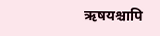ऋषयश्चापि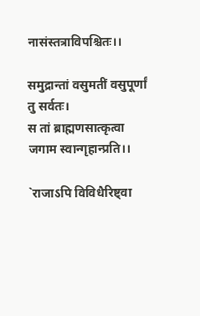नासंस्तत्राविपश्चितः।।

समुद्रान्तां वसुमतीं वसुपूर्णां तु सर्वतः।
स तां ब्राह्मणसात्कृत्वा जगाम स्वान्गृहान्प्रति।।

`राजाऽपि विविधैरिष्ट्वा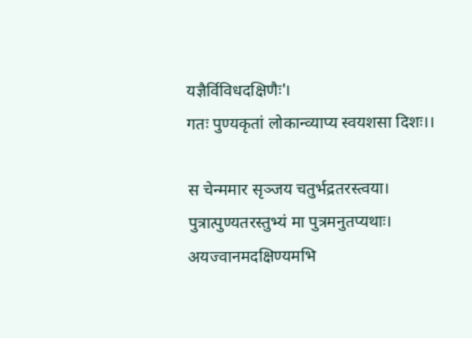यज्ञैर्विविधदक्षिणैः'।
गतः पुण्यकृतां लोकान्व्याप्य स्वयशसा दिशः।।

स चेन्ममार सृञ्जय चतुर्भद्रतरस्त्वया।
पुत्रात्पुण्यतरस्तुभ्यं मा पुत्रमनुतप्यथाः।
अयज्वानमदक्षिण्यमभि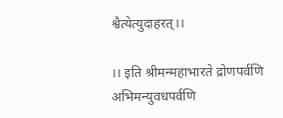श्वैत्येत्युदाहरत्।।

।। इति श्रीमन्महाभारते द्रोणपर्वणि अभिमन्युवधपर्वणि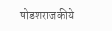षोडशराजकीये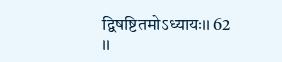द्विषष्टितमोऽध्यायः।। 62 ।।